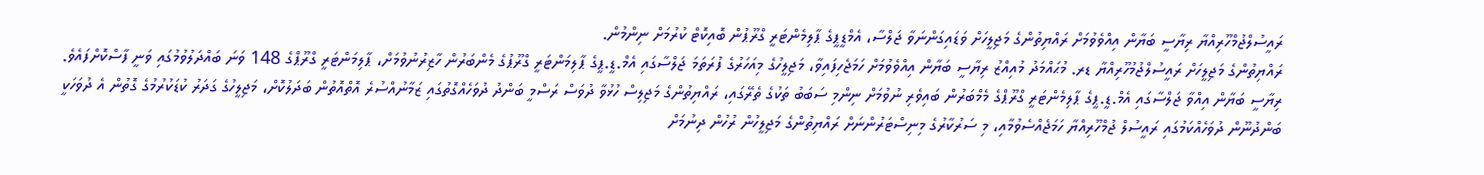ރައީސުލްޖުމްހޫރިއްޔާ ރިޔާސީ ބަޔާން އިއްވެވުމަށް ރައްޔިތުންގެ މަޖިލީހަށް ވަޑައިގަންނަވާ ޖަލްސާ، އެމްޑީޕީގެ ޕާލިމެންޓަރީ ގްރޫޕުން ބޮއިކޮޓް ކުރުމަށް ނިންމުން.
ރައްޔިތުންގެ މަޖިލީހަށް ރައީސުލްޖުމުހޫރިއްޔާ ޑރ. މުޙައްމަދު މުއިއްޒު ރިޔާސީ ބަޔާން އިއްވެވުމަށް ހަމަޖެހިފައިވާ، މަޖިލީހުގެ މިއަހަރުގެ ފުރަތަމަ ޖަލްސާގައި އެމް.ޑީ.ޕީގެ ޕާލިމަންޓަރީ ގްރޫޕުގެ މެންބަރުން ހާޒިރުނުވުމަށް، ޕާލިމަންޓަރީ ގްރޫޕްގެ 148 ވަނަ ބައްދަލުވުމުގައި ވަނީ ފާސްކޮށްފައެވެ. ރިޔާސީ ބަޔާން އިއްވާ ޖަލްސާގައި އެމް.ޑީ.ޕީގެ ޕާލިމެންޓަރީ ގްރޫޕްގެ މެމްބަރުން ބައިވެރި ނުވުމަށް ނިންމި ސަބަބު ތަކުގެ ތެރޭގައި، ރައްޔިތުންގެ މަޖިލިސް ހުޅުވާ ދުވަސް ރަސްމީ ބަންދު ދުވަހެއްގޮތުގައި ޒަމާނުއްސުރެ އޮތްއޮތުން ބަދަލުކޮށް، މަޖިލީހުގެ ގަދަރު ކުޑަކުރުމުގެ ގޮތުން އެ ދުވަހަކީ ބަންދުނޫން ދުވަހެއްކަމުގައި ރައީސުލް ޖުމްހޫރިއްޔާ ހަމަޖެއްސެވުމާއި، މި ސަރުކާރުގެ މިނިސްޓަރުންނަށް ރައްޔިތުންގެ މަޖިލީހުން ރުހުން ދިނުމަށް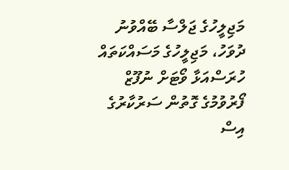މަޖިލީހުގެ ޖަލްސާ ބޭއްވުނު ދުވަހު، މަޖިލީހުގެ މަސައްކަތައް ހުރަސްއަޅާ ވޯޓަށް ނުފޫޒް ފޯރުވުމުގެ ގޮތުން ސަރުކާރުގެ އިސް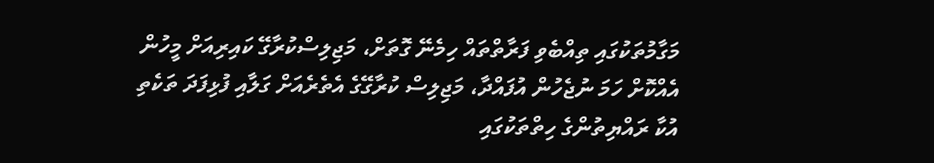މަގާމުތަކުގައި ތިއްބެވި ފަރާތްތައް ހިމެނޭ ގޮތަށް، މަޖިލިސްކުރާގޭ ކައިރިއަށް މީހުން އެއްކޮށް ހަމަ ނުޖެހުން އުފައްދާ، މަޖިލިސް ކުރާގޭގެ އެތެރެއަށް ގަލާއި ފުޅިފަދަ ތަކެތި އުކާ ރައްޔިތުންގެ ހިތްތަކުގައި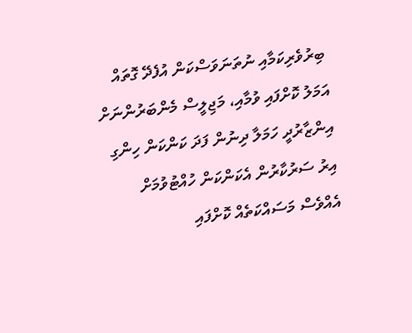ބިރުވެރިކަމާއި ނުތަނަވަސްކަން އުފެދޭ ގޮތައް އަމަލު ކޮށްފައި ވުމާއި، މަޖިލީސް މެންބަރުންނަށް އިންޒާރުދީ ހަމަލާ ދިނުން ފަދަ ކަންކަން ހިންގި އިރު ސަރުކާރުން އެކަންކަން ހުއްޓުވުމަށް އެއްވެސް މަސައްކަތެއް ކޮށްފައި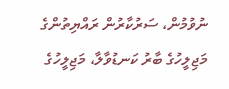ނުވުމުން، ސަރުކާރުން ރައްޔިތުންގެ މަޖިލީހުގެ ބާރު ކަނޑުވާލާ، މަޖިލީހުގެ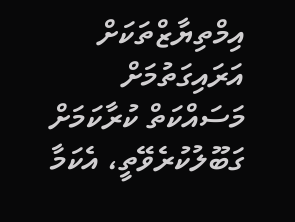އިމްތިޔާޒްތަކަށް އަރައިގަތުމަށް މަސައްކަތް ކުރާކަމަށް ގަބޫލުކުރެވޭތީ، އެކަމާ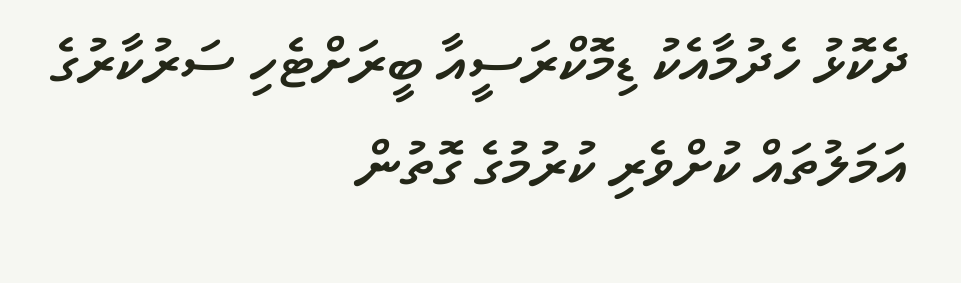ދެކޮޅު ހެދުމާއެކު ޑިމޮކްރަސީއާ ބީރަށްޓެހި ސަރުކާރުގެ އަމަލުތައް ކުށްވެރި ކުރުމުގެ ގޮތުން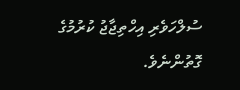ސުލްހަވެރި އިހްތިޖާޖު ކުރުމުގެ ގޮތުންނެވެ.